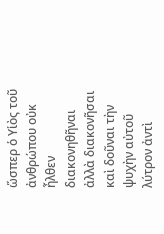ὥσπερ ὁ Υἱὸς τοῦ ἀνθρώπου οὐκ ἦλθεν διακονηθῆναι ἀλλὰ διακονῆσαι καὶ δοῦναι τὴν ψυχὴν αὐτοῦ λύτρον ἀντὶ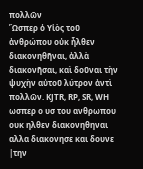πολλῶν
Ὥσπερ ὁ Υἱὸς τοῦ ἀνθρώπου οὐκ ἦλθεν διακονηθῆναι, ἀλλὰ διακονῆσαι, καὶ δοῦναι τὴν ψυχὴν αὐτοῦ λύτρον ἀντὶ πολλῶν. KJTR, RP, SR, WH ωσπερ ο υσ του ανθρωπου ουκ ηλθεν διακονηθηναι αλλα διακονησε και δουνε |την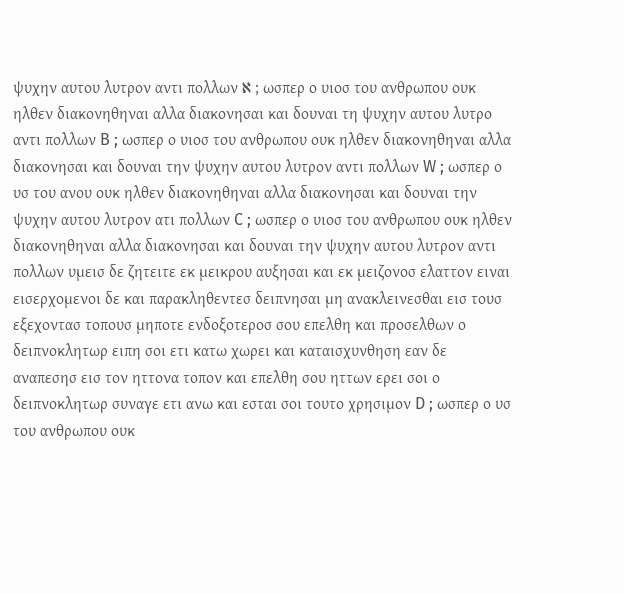ψυχην αυτου λυτρον αντι πολλων ℵ ; ωσπερ ο υιοσ του ανθρωπου ουκ ηλθεν διακονηθηναι αλλα διακονησαι και δουναι τη ψυχην αυτου λυτρο αντι πολλων B ; ωσπερ ο υιοσ του ανθρωπου ουκ ηλθεν διακονηθηναι αλλα διακονησαι και δουναι την ψυχην αυτου λυτρον αντι πολλων W ; ωσπερ ο υσ του ανου ουκ ηλθεν διακονηθηναι αλλα διακονησαι και δουναι την ψυχην αυτου λυτρον ατι πολλων C ; ωσπερ ο υιοσ του ανθρωπου ουκ ηλθεν διακονηθηναι αλλα διακονησαι και δουναι την ψυχην αυτου λυτρον αντι πολλων υμεισ δε ζητειτε εκ μεικρου αυξησαι και εκ μειζονοσ ελαττον ειναι εισερχομενοι δε και παρακληθεντεσ δειπνησαι μη ανακλεινεσθαι εισ τουσ εξεχοντασ τοπουσ μηποτε ενδοξοτεροσ σου επελθη και προσελθων ο δειπνοκλητωρ ειπη σοι ετι κατω χωρει και καταισχυνθηση εαν δε αναπεσησ εισ τον ηττονα τοπον και επελθη σου ηττων ερει σοι ο δειπνοκλητωρ συναγε ετι ανω και εσται σοι τουτο χρησιμον D ; ωσπερ ο υσ του ανθρωπου ουκ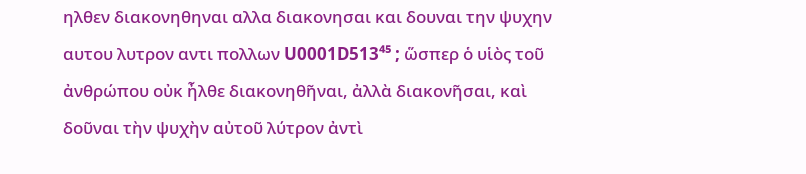ηλθεν διακονηθηναι αλλα διακονησαι και δουναι την ψυχην αυτου λυτρον αντι πολλων U0001D513⁴⁵ ; ὥσπερ ὁ υἱὸς τοῦ ἀνθρώπου οὐκ ἦλθε διακονηθῆναι, ἀλλὰ διακονῆσαι, καὶ δοῦναι τὴν ψυχὴν αὐτοῦ λύτρον ἀντὶ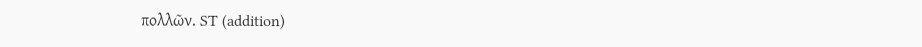πολλῶν. ST (addition)